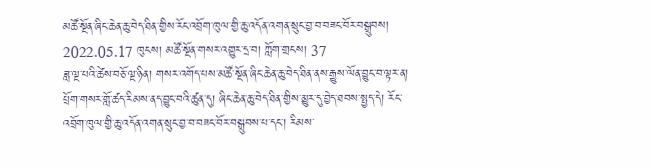མཚོ་སྔོན་ཞིང་ཆེན་ཆུ་བེད་ཐིན་གྱིས་རོང་འབྲོག་ཁུལ་གྱི་ཆུ་འདོན་འགན་སྲུང་བྱ་བ་བཟང་བོར་བསྒྲུབས།
2022.05.17 ཁུངས། མཚོ་སྔོན་གསར་འགྱུར་དྲ་བ། ཀློག་གྲངས། 37
ཟླ་ལྔ་པའི་ཚེས་བཅོ་ལྔ་ཉིན། གསར་འགོད་པས་མཚོ་སྔོན་ཞིང་ཆེན་ཆུ་བེད་ཐིན་ནས་རྒྱུས་ལོན་བྱུང་བ་ལྟར་ན། པྲོག་གསར་གློ་ཚད་རིམས་ནད་བྱུང་བའི་ཚུན་དུ། ཞིང་ཆེན་ཆུ་བེད་ཐིན་གྱིས་མྱུར་དུ་བྱེད་ཐབས་སྤྱད་དེ། རོང་འབྲོག་ཁུལ་གྱི་ཆུ་འདོན་འགན་སྲུང་བྱ་བ་བཟང་བོར་བསྒྲུབས་པ་དང་། རིམས་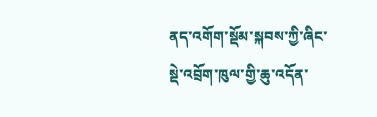ནད་འགོག་སྡོམ་སྐབས་ཀྱི་ཞིང་སྡེ་འབྲོག་ཁུལ་གྱི་ཆུ་འདོན་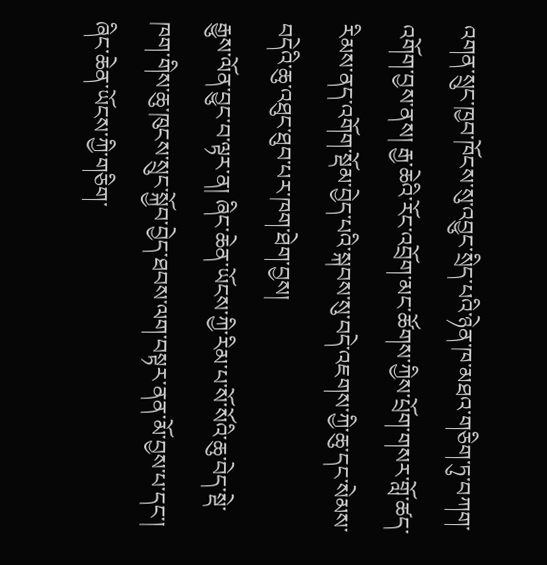འགན་སྲུང་ཁྱབ་ཁོངས་སུ་འབྱུང་སྲིད་པའི་ཉེན་ཁ་མཐའ་གཅིག་ཏུ་བཀག་འགོག་བྱས་ནས། རྒྱ་ཆེའི་རོང་འབྲོག་མང་ཚོགས་ཀྱིས་པྲོག་གསར་གློ་ཚད་རིམས་ནད་འགོག་སྡོམ་བྱེད་པའི་སྐབས་སུ་བདེ་འཇགས་ཀྱི་ཆུ་དང་སེམས་བདེའི་ཆུ་འཐུང་ཐུབ་པར་ཁག་ཐེག་བྱས།
རྒྱུས་ལོན་བྱུང་བ་ལྟར་ན། ཞིང་ཆེན་ཡོངས་ཀྱི་རིམ་པ་སོ་སོའི་ཆུ་བེད་སྡེ་ཁག་གིས་ཆུ་ཁུངས་སྲུང་སྐྱོབ་བྱེད་ཐབས་ལག་བསྟར་ནན་མོ་བྱས་པ་དང་། ཞིང་ཆེན་ཡོངས་ཀྱི་གཅིག་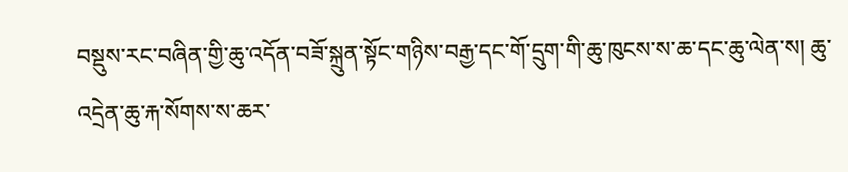བསྡུས་རང་བཞིན་གྱི་ཆུ་འདོན་བཟོ་སྐྲུན་སྟོང་གཉིས་བརྒྱ་དང་གོ་དྲུག་གི་ཆུ་ཁུངས་ས་ཆ་དང་ཆུ་ལེན་ས། ཆུ་འདྲེན་ཆུ་རྐ་སོགས་ས་ཆར་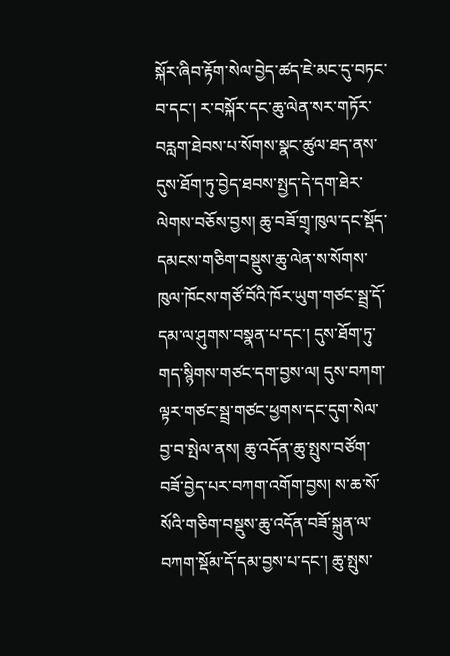སྐོར་ཞིབ་རྟོག་སེལ་བྱེད་ཚད་ཇེ་མང་དུ་བཏང་བ་དང་། ར་བསྐོར་དང་ཆུ་ལེན་སར་གཏོར་བརླག་ཐེབས་པ་སོགས་སྣང་ཚུལ་ཐད་ནས་དུས་ཐོག་ཏུ་བྱེད་ཐབས་སྤྱད་དེ་དག་ཐེར་ལེགས་བཅོས་བྱས། ཆུ་བཟོ་གྲྭ་ཁུལ་དང་སྡོད་དམངས་གཅིག་བསྡུས་ཆུ་ལེན་ས་སོགས་ཁུལ་ཁོངས་གཙོ་བོའི་ཁོར་ཡུག་གཙང་སྦྲ་དོ་དམ་ལ་ཤུགས་བསྣན་པ་དང་། དུས་ཐོག་ཏུ་གད་སྙིགས་གཙང་དག་བྱས་ལ། དུས་བཀག་ལྟར་གཙང་སྦྲ་གཙང་ཕྱགས་དང་དུག་སེལ་བྱ་བ་སྤེལ་ནས། ཆུ་འདོན་ཆུ་སྤུས་བཙོག་བཟོ་བྱེད་པར་བཀག་འགོག་བྱས། ས་ཆ་སོ་སོའི་གཅིག་བསྡུས་ཆུ་འདོན་བཟོ་སྐྲུན་ལ་བཀག་སྡོམ་དོ་དམ་བྱས་པ་དང་། ཆུ་སྤུས་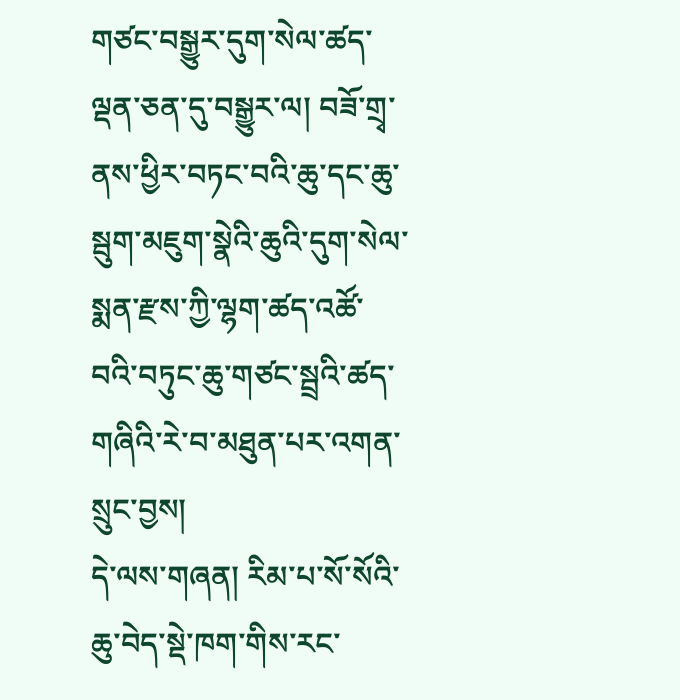གཙང་བསྒྱུར་དུག་སེལ་ཚད་ལྡན་ཅན་དུ་བསྒྱུར་ལ། བཟོ་གྲྭ་ནས་ཕྱིར་བཏང་བའི་ཆུ་དང་ཆུ་སྦུག་མཇུག་སྣེའི་ཆུའི་དུག་སེལ་སྨན་རྫས་ཀྱི་ལྷག་ཚད་འཚོ་བའི་བཏུང་ཆུ་གཙང་སྦྲའི་ཚད་གཞིའི་རེ་བ་མཐུན་པར་འགན་སྲུང་བྱས།
དེ་ལས་གཞན། རིམ་པ་སོ་སོའི་ཆུ་བེད་སྡེ་ཁག་གིས་རང་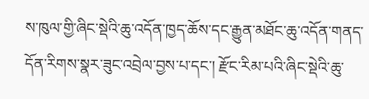ས་ཁུལ་གྱི་ཞིང་སྡེའི་ཆུ་འདོན་ཁྱད་ཆོས་དང་རྒྱུན་མཐོང་ཆུ་འདོན་གནད་དོན་རིགས་སྣར་ཟུང་འབྲེལ་བྱས་པ་དང་། རྫོང་རིམ་པའི་ཞིང་སྡེའི་ཆུ་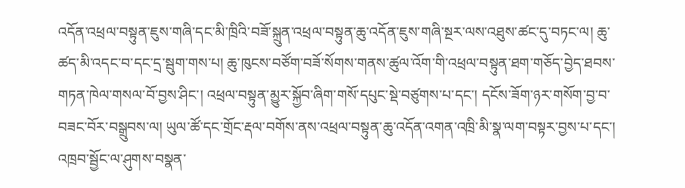འདོན་འཕྲལ་བསྟུན་ཇུས་གཞི་དང་མི་ཁྲིའི་བཟོ་སྐྲུན་འཕྲལ་བསྟུན་ཆུ་འདོན་ཇུས་གཞི་སྔར་ལས་འཐུས་ཚང་དུ་བཏང་ལ། ཆུ་ཚད་མི་འདང་བ་དང་དྲ་སྦུག་གས་པ། ཆུ་ཁུངས་བཙོག་བཟོ་སོགས་གནས་ཚུལ་འོག་གི་འཕྲལ་བསྟུན་ཐག་གཅོད་བྱེད་ཐབས་གཏན་ཁེལ་གསལ་བོ་བྱས་ཤིང་། འཕྲལ་བསྟུན་མྱུར་སྐྱོབ་ཞིག་གསོ་དཔུང་སྡེ་བཙུགས་པ་དང་། དངོས་ཟོག་ཉར་གསོག་བྱ་བ་བཟང་བོར་བསྒྲུབས་ལ། ཡུལ་ཚོ་དང་གྲོང་རྡལ་བགོས་ནས་འཕྲལ་བསྟུན་ཆུ་འདོན་འགན་འཁྲི་མི་སྣ་ལག་བསྟར་བྱས་པ་དང་། འཁྲབ་སྦྱོང་ལ་ཤུགས་བསྣན་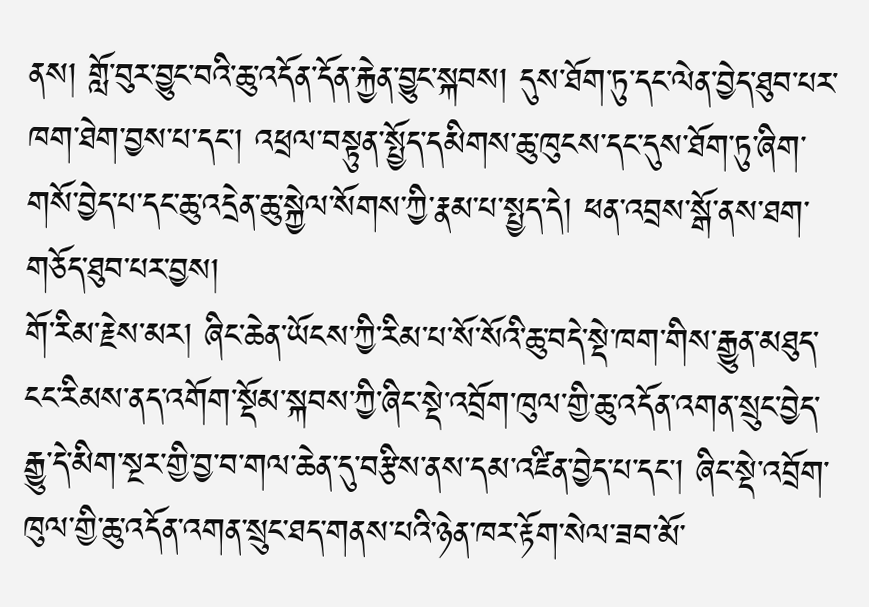ནས། གློ་བུར་བྱུང་བའི་ཆུ་འདོན་དོན་རྐྱེན་བྱུང་སྐབས། དུས་ཐོག་ཏུ་དང་ལེན་བྱེད་ཐུབ་པར་ཁག་ཐེག་བྱས་པ་དང་། འཕྲལ་བསྟུན་སྤྱོད་དམིགས་ཆུ་ཁུངས་དང་དུས་ཐོག་ཏུ་ཞིག་གསོ་བྱེད་པ་དང་ཆུ་འདྲེན་ཆུ་སྐྱེལ་སོགས་ཀྱི་རྣམ་པ་སྤྱད་དེ། ཕན་འབྲས་སྒོ་ནས་ཐག་གཅོད་ཐུབ་པར་བྱས།
གོ་རིམ་རྗེས་མར། ཞིང་ཆེན་ཡོངས་ཀྱི་རིམ་པ་སོ་སོའི་ཆུ་བདེ་སྡེ་ཁག་གིས་རྒྱུན་མཐུད་ངང་རིམས་ནད་འགོག་སྡོམ་སྐབས་ཀྱི་ཞིང་སྡེ་འབྲོག་ཁུལ་གྱི་ཆུ་འདོན་འགན་སྲུང་བྱེད་རྒྱུ་དེ་མིག་སྔར་གྱི་བྱ་བ་གལ་ཆེན་དུ་བརྩིས་ནས་དམ་འཛིན་བྱེད་པ་དང་། ཞིང་སྡེ་འབྲོག་ཁུལ་གྱི་ཆུ་འདོན་འགན་སྲུང་ཐད་གནས་པའི་ཉེན་ཁར་རྟོག་སེལ་ཟབ་མོ་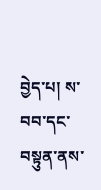བྱེད་པ། ས་བབ་དང་བསྟུན་ནས་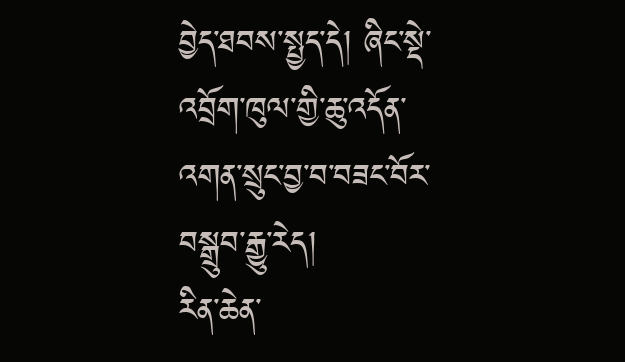བྱེད་ཐབས་སྤྱད་དེ། ཞིང་སྡེ་འབྲོག་ཁུལ་གྱི་ཆུ་འདོན་འགན་སྲུང་བྱ་བ་བཟང་བོར་བསྒྲུབ་རྒྱུ་རེད།
རིན་ཆེན་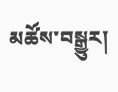མཚོས་བསྒྱུར།